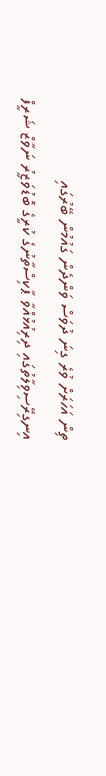ތިން އަހަރަށް ވުރެ ގިނަ ދުވަސް ވަންދެން ގައުމުން ބޭރުގައި އިނގިރޭސިވިލާތުގައި ދިރިއުޅުއްވާ ޕާކިސްތާނުގެ ކުރީގެ ބޮޑުވަޒީރު ނަވާޒް ޝަރީފް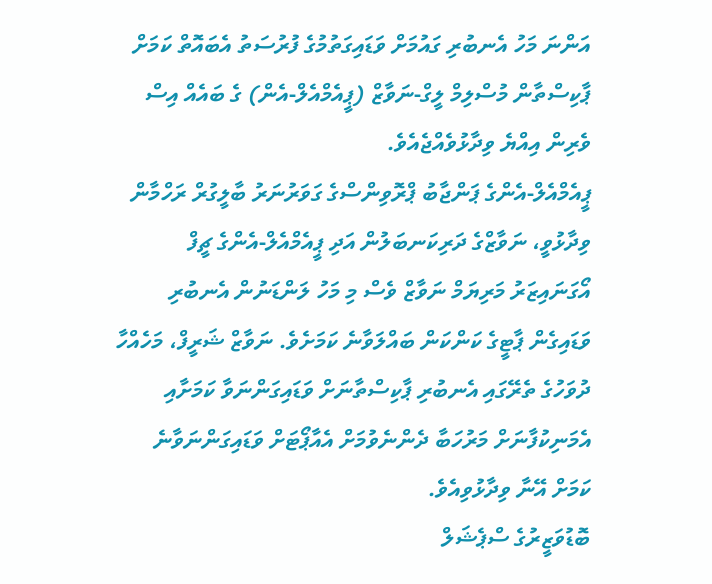އަންނަ މަހު އެނބުރި ގައުމަށް ވަޑައިގަތުމުގެ ފުރުސަތު އެބައޮތް ކަމަށް ޕާކިސްތާން މުސްލިމް ލީގް-ނަވާޒް (ޕީއެމްއެލް-އެން) ގެ ބައެއް އިސް ވެރިން އިއްޔެ ވިދާޅުވެއްޖެއެވެ.
ޕީއެމްއެލް-އެންގެ ޕަންޖާބު ޕްރޮވިންސްގެ ގަވަރުނަރު ބާލީގުރް ރަހްމާން ވިދާޅުވީ، ނަވާޒްގެ ދަރިކަނބަލުން އަދި ޕީއެމްއެލް-އެންގެ ޗީފް އޯގަނައިޒަރު މަރިޔަމް ނަވާޒް ވެސް މި މަހު ލަންޑަނުން އެނބުރި ވަޑައިގެން ޕާޓީގެ ކަންކަން ބައްލަވާނެ ކަމަށެވެ. ނަވާޒް ޝަރީފް، މަހެއްހާ ދުވަހުގެ ތެރޭގައި އެނބުރި ޕާކިސްތާނަށް ވަޑައިގަންނަވާ ކަމަށާއި އެމަނިކުފާނަށް މަރުހަބާ ދެންނެވުމަށް އެއާޕޯޓަށް ވަޑައިގަންނަވާނެ ކަމަށް އޭނާ ވިދާޅުވިއެވެ.
ބޮޑުވަޒީރުގެ ސްޕެޝަލް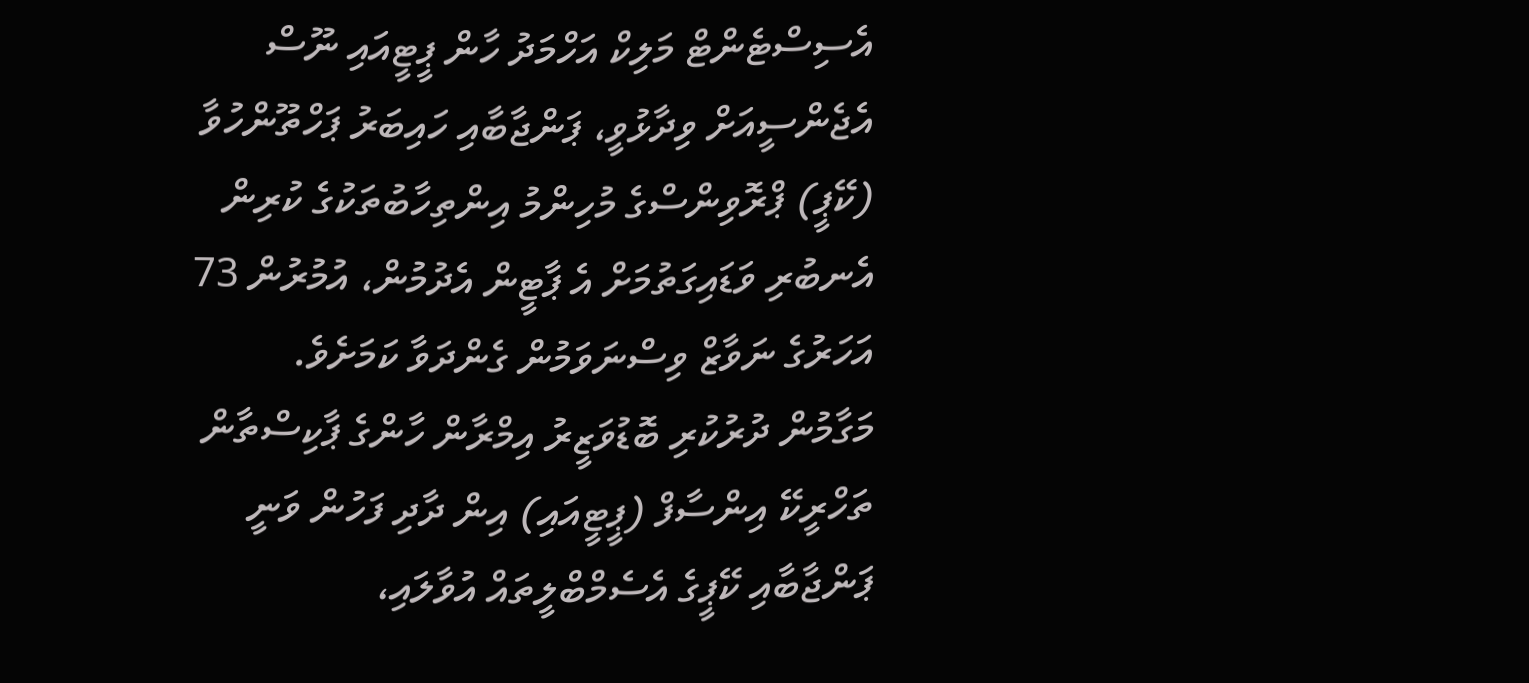އެސިސްޓެންޓް މަލިކް އަހްމަދު ހާން ޕީޓީއައި ނޫސް އެޖެންސީއަށް ވިދާޅުވީ، ޕަންޖާބާއި ހައިބަރު ޕަހްތޫންހުވާ (ކޭޕީ) ޕްރޮވިންސްގެ މުހިންމު އިންތިހާބުތަކުގެ ކުރިން އެނބުރި ވަޑައިގަތުމަށް އެ ޕާޓީން އެދުމުން، އުމުރުން 73 އަހަރުގެ ނަވާޒް ވިސްނަވަމުން ގެންދަވާ ކަމަށެވެ.
މަގާމުން ދުރުކުރި ބޮޑުވަޒީރު އިމްރާން ހާންގެ ޕާކިސްތާން ތަހްރީކޭ އިންސާފް (ޕީޓީއައި) އިން ދާދި ފަހުން ވަނީ ޕަންޖާބާއި ކޭޕީގެ އެސެމްބްލީތައް އުވާލައި،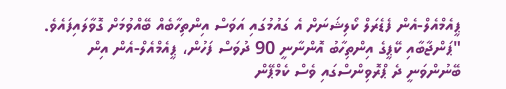ޕީއެމްއެލް-އެން ފެޑެރަލް ކޯލިޝަނަށް އެ ގައުމުގައި އަވަސް އިންތިހާބެއް ބޭއްވުމަށް ގޮވާލައިފައެވެ.
"ޕަންޖާބާއި ކޭޕީގެ އިންތިހާބު އޮންނާނީ 90 ދުވަސް ފަހުން، ޕީއެމްއެލް-އެން އިން ބޭނުންވަނީ ދެ ޕްރޮވިންސްގައި ވެސް ކެމްޕޭން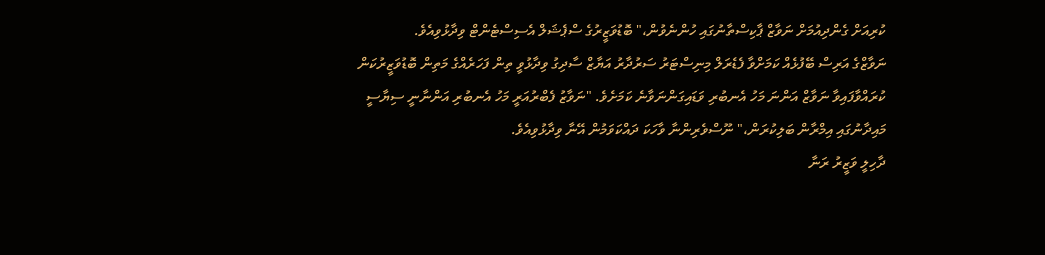ކުރިއަށް ގެންދިއުމަށް ނަވާޒް ޕާކިސްތާނުގައި ހުންނެވުން،" ބޮޑުވަޒީރުގެ ސްޕެޝަލް އެސިސްޓެންޓް ވިދާޅުވިއެވެ.
ނަވާޒްގެ އަރިސް ބޭފުޅެއް ކަމަށްވާ ފެޑެރަލް މިނިސްޓަރު ސަރުދާރު އަޔާޒް ސާދިގު ވިދާޅުވީ ތިން ފަހަރެއްގެ މަތިން ބޮޑުވަޒީރުކަން ކުރައްވާފައިވާ ނަވާޒް އަންނަ މަހު އެނބުރި ވަޑައިގަންނަވާނެ ކަމަށެވެ. "ނަވާޒު ފެބްރުއަރީ މަހު އެނބުރި އަންނާނީ ސިޔާސީ މައިދާނުގައި އިމްރާން ބަލިކުރަން،" ނޫސްވެރިންނާ ވާހަކަ ދައްކަވަމުން އޭނާ ވިދާޅުވިއެވެ.
ދާހިލީ ވަޒީރު ރަނާ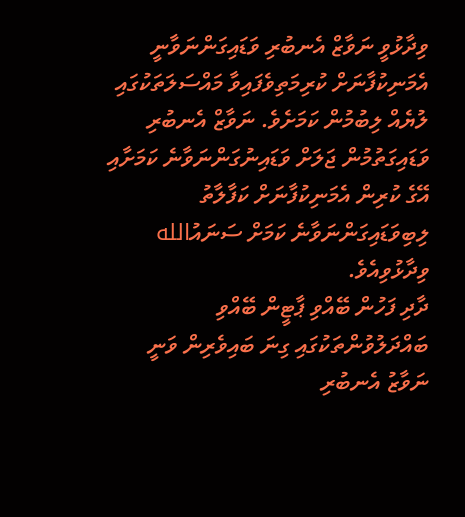ވިދާޅުވީ ނަވާޒް އެނބުރި ވަޑައިގަންނަވާނީ އެމަނިކުފާނަށް ކުރިމަތިވެފައިވާ މައްސަލަތަކުގައި ލުޔެއް ލިބުމުން ކަމަށެވެ. ނަވާޒް އެނބުރި ވަޑައިގަތުމުން ޖަލަށް ވަޑައިނުގަންނަވާނެ ކަމަށާއި އޭގެ ކުރިން އެމަނިކުފާނަށް ކަފާލާތު ލިބިވަޑައިގަންނަވާނެ ކަމަށް ސަނައުالله ވިދާޅުވިއެވެ.
ދާދި ފަހުން ބޭއްވި ޕާޓީން ބޭއްވި ބައްދަލުވުންތަކުގައި ގިނަ ބައިވެރިން ވަނީ ނަވާޒު އެނބުރި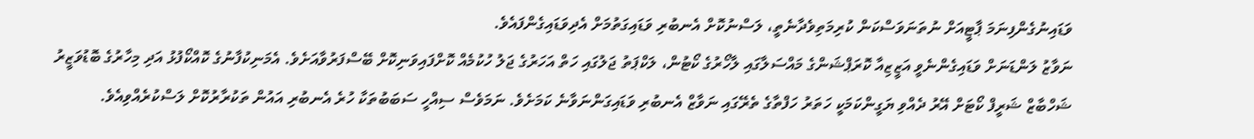ވަޑައިނުގެންފިނަމަ ޕާޓީއަށް ނުތަނަވަސްކަން ކުރިމަތިވެދާނެތީ، ލަސްނުކޮށް އެނބުރި ވަޑައިގަތުމަށް އެދިވަޑައިގެންފައެވެ.
ނަވާޒު ލަންޑަނަށް ވަޑައިގެންނެވީ އަޒީޒިއާ ކޮރަޕްޝަންގެ މައްސަލާގައި ލާހޯރުގެ ކޯޓުން، ލަކްޕަތު ޖަލުގައި ހަތް އަހަރުގެ ޖަލު ހުކުމެއް ކޮށްފައިވަނިކޮށް ބޭސްފަރުވާއަށެވެ. އެމަނިކުފާނުގެ ކޮއްކޯފުޅު އަދި މިހާރުގެ ބޮޑުވަޒީރު ޝަހްބާޒް ޝަރީފް ކޯޓަށް އޭރު ދެއްވި ޔަގީންކަމަކީ ހަތަރު ހަފްތާގެ ތެރޭގައި ނަވާޒް އެނބުރި ވަޑައިގަންނަވާނެ ކަމަށެވެ. ނަމަވެސް ސިއްހީ ސަބަބުތަކާ ހުރެ އެނބުރި އައުން ތަކުރާރުކޮށް ލަސްކުރެއްވިއެވެ.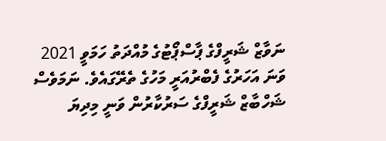ނަވާޒް ޝަރީފްގެ ޕާސްޕޯޓުގެ މުއްދަތު ހަމަވީ 2021 ވަނަ އަހަރުގެ ފެބްރުއަރީ މަހުގެ ތެރޭގައެވެ. ނަމަވެސް ޝަހްބާޒް ޝަރީފްގެ ސަރުކާރުން ވަނީ މިދިޔަ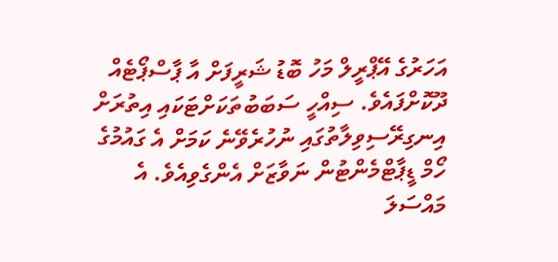އަހަރުގެ އޭޕްރީލް މަހު ބޮޑު ޝަރީފަށް އާ ޕާސްޕޯޓެއް ދޫކޮށްފައެވެ. ސިއްހީ ސަބަބުތަކަށްޓަކައި އިތުރަށް އިނގިރޭސިވިލާތުގައި ނުހުރެވޭނެ ކަމަށް އެ ގައުމުގެ ހޯމް ޑީޕާޓްމެންޓުން ނަވާޒަށް އެންގެވިއެވެ. އެ މައްސަލަ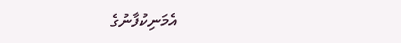އެމަނިކުފާނުގެ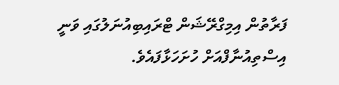ފަރާތުން އިމިގްރޭޝަން ޓްރައިބިއުނަލުގައި ވަނީ އިސްތިއުނާފްއަށް ހުށަހަޅާފައެވެ.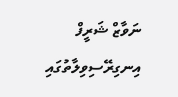ނަވާޒް ޝަރީފް އިނގިރޭސިވިލާތުގައި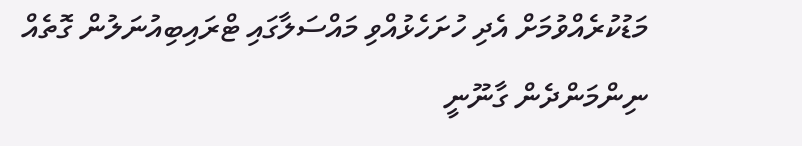މަޑުކުރެއްވުމަށް އެދި ހުށަހެޅުއްވި މައްސަލާގައި ޓްރައިބިއުނަލުން ގޮތެއް ނިންމަންދެން ގާނޫނީ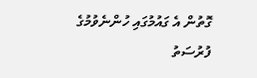ގޮތުން އެ ގައުމުގައި ހުންނެވުމުގެ ފުރުސަތު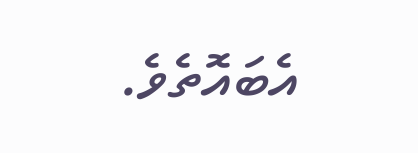އެބައޮތެވެ.